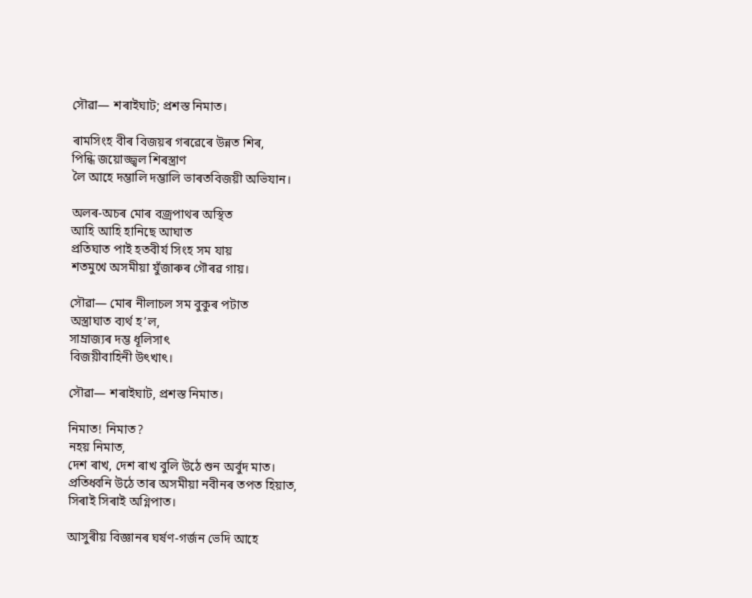সৌৱা— শৰাইঘাট; প্ৰশস্ত নিমাত।

ৰামসিংহ বীৰ বিজয়ৰ গৰৱেৰে উন্নত শিৰ,
পিন্ধি জয়োজ্জ্বল শিৰস্ত্ৰাণ
লৈ আহে দম্ভালি দম্ভালি ভাৰতবিজয়ী অভিযান।

অলৰ-অচৰ মোৰ বজ্ৰপাথৰ অস্থিত
আহি আহি হানিছে আঘাত
প্ৰতিঘাত পাই হতবীৰ্য সিংহ সম যায়
শতমুখে অসমীয়া যুঁজাৰুৰ গৌৰৱ গায়।

সৌৱা— মোৰ নীলাচল সম বুকুৰ পটাত
অস্ত্ৰাঘাত ব্যৰ্থ হ’ল,
সাম্ৰাজ্যৰ দম্ভ ধূলিসাৎ
বিজয়ীবাহিনী উৎখাৎ।

সৌৱা— শৰাইঘাট, প্ৰশস্ত নিমাত।

নিমাত! নিমাত?
নহয় নিমাত,
দেশ ৰাখ, দেশ ৰাখ বুলি উঠে শুন অৰ্বুদ মাত।
প্ৰতিধ্বনি উঠে তাৰ অসমীয়া নবীনৰ তপত হিয়াত,
সিৰাই সিৰাই অগ্নিপাত।

আসুৰীয় বিজ্ঞানৰ ঘৰ্ষণ-গৰ্জন ভেদি আহে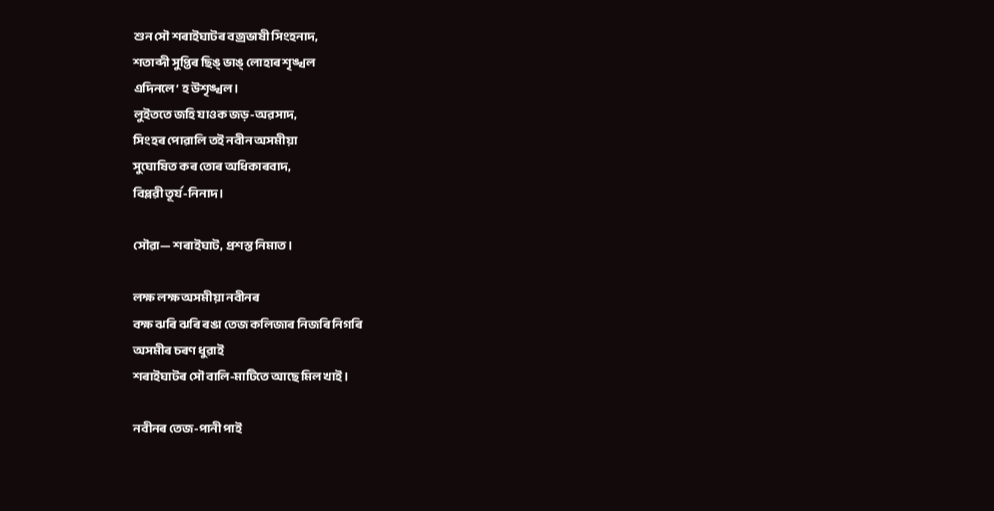শুন সৌ শৰাইঘাটৰ বজ্ৰভাষী সিংহনাদ,
শতাব্দী সুপ্তিৰ ছিঙ্‌ ভাঙ্‌ লোহাৰ শৃঙ্খল
এদিনলে’ হ উশৃঙ্খল।
লুইততে জহি যাওক জড়-অৱসাদ,
সিংহৰ পোৱালি তই নবীন অসমীয়া
সুঘোষিত কৰ তোৰ অধিকাৰবাদ,
বিপ্লৱী তূৰ্য-নিনাদ।

সৌৱা— শৰাইঘাট, প্ৰশস্ত নিমাত।

লক্ষ লক্ষ অসমীয়া নবীনৰ
বক্ষ ঝৰি ঝৰি ৰঙা তেজ কলিজাৰ নিজৰি নিগৰি
অসমীৰ চৰণ ধুৱাই
শৰাইঘাটৰ সৌ বালি-মাটিতে আছে মিল খাই।

নবীনৰ তেজ-পানী পাই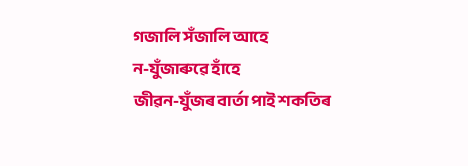গজালি সঁজালি আহে
ন-যুঁজাৰুৱে হাঁহে
জীৱন-যুঁজৰ বাৰ্তা পাই শকতিৰ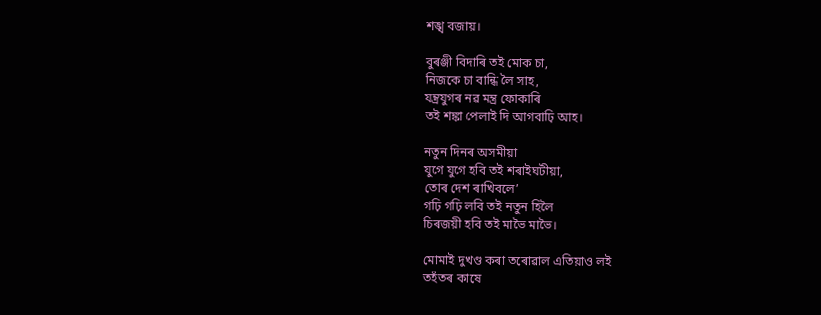শঙ্খ বজায়।

বুৰঞ্জী বিদাৰি তই মোক চা,
নিজকে চা বান্ধি লৈ সাহ,
যন্ত্ৰযুগৰ নৱ মন্ত্ৰ ফোকাৰি
তই শঙ্কা পেলাই দি আগবাঢ়ি আহ।

নতুন দিনৰ অসমীয়া
যুগে যুগে হবি তই শৰাইঘটীয়া,
তোৰ দেশ ৰাখিবলে’
গঢ়ি গঢ়ি লবি তই নতুন হিলৈ
চিৰজয়ী হবি তই মাভৈ মাভৈ।

মোমাই দুখণ্ড কৰা তৰোৱাল এতিয়াও লই
তহঁতৰ কাষে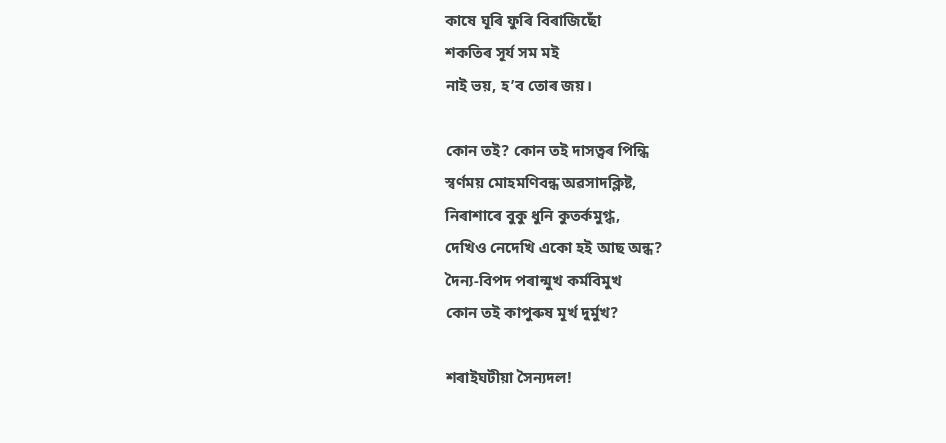কাষে ঘূৰি ফুৰি বিৰাজিছোঁ
শকতিৰ সূৰ্য সম মই
নাই ভয়, হ’ব তোৰ জয়।

কোন তই? কোন তই দাসত্বৰ পিন্ধি
স্বৰ্ণময় মোহমণিবন্ধ অৱসাদক্লিষ্ট,
নিৰাশাৰে বুকু ধুনি কুতৰ্কমুগ্ধ,
দেখিও নেদেখি একো হই আছ অন্ধ?
দৈন্য-বিপদ পৰান্মুখ কৰ্মবিমুখ
কোন তই কাপুৰুষ মূৰ্খ দুৰ্মুখ?

শৰাইঘটীয়া সৈন্যদল!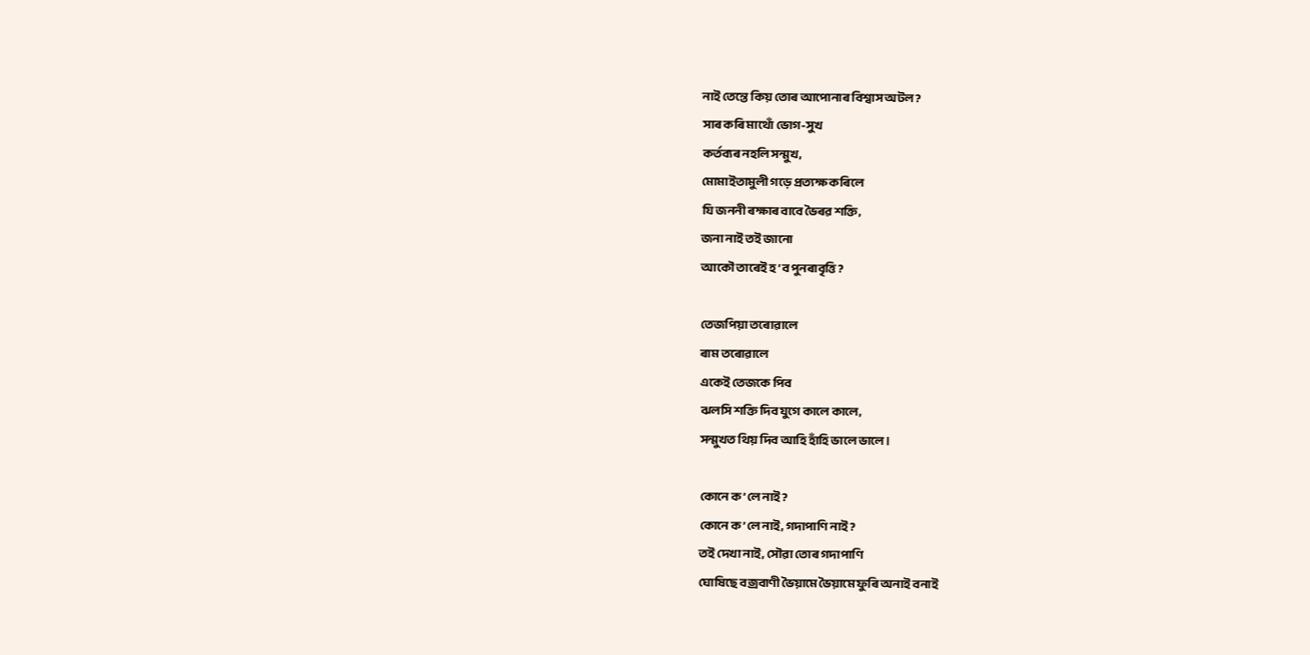নাই তেন্তে কিয় তোৰ আপোনাৰ বিশ্বাস অটল?
সাৰ কৰি মাথোঁ ভোগ-সুখ
কৰ্তব্যৰ নহলি সন্মুখ,
মোমাইতামুলী গড়ে প্ৰত্যক্ষ কৰিলে
যি জননী ৰক্ষাৰ বাবে ভৈৰৱ শক্তি,
জনা নাই তই জানো
আকৌ তাৰেই হ’ব পুনৰাবৃত্তি?

তেজপিয়া তৰোৱালে
ৰাম তৰোৱালে
একেই তেজকে পিব
ঝলসি শক্তি দিব যুগে কালে কালে,
সন্মুখত থিয় দিব আহি হাঁহি ভালে ভালে।

কোনে ক’লে নাই?
কোনে ক’লে নাই, গদাপাণি নাই?
তই দেখা নাই, সৌৱা তোৰ গদাপাণি
ঘোষিছে বজ্ৰবাণী ভৈয়ামে ভৈয়ামে ফুৰি অনাই বনাই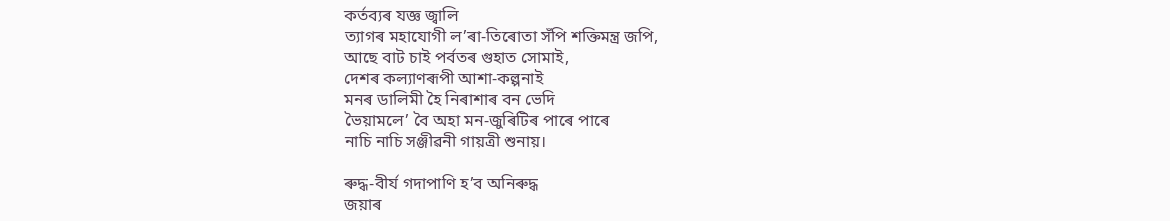কৰ্তব্যৰ যজ্ঞ জ্বালি
ত্যাগৰ মহাযোগী ল’ৰা-তিৰোতা সঁপি শক্তিমন্ত্ৰ জপি,
আছে বাট চাই পৰ্বতৰ গুহাত সোমাই,
দেশৰ কল্যাণৰূপী আশা-কল্পনাই
মনৰ ডালিমী হৈ নিৰাশাৰ বন ভেদি
ভৈয়ামলে’ বৈ অহা মন-জুৰিটিৰ পাৰে পাৰে
নাচি নাচি সঞ্জীৱনী গায়ত্ৰী শুনায়।

ৰুদ্ধ-বীৰ্য গদাপাণি হ’ব অনিৰুদ্ধ
জয়াৰ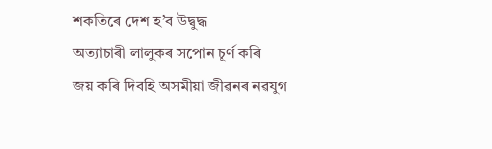শকতিৰে দেশ হ’ব উদ্বুদ্ধ
অত্যাচাৰী লালুকৰ সপোন চূৰ্ণ কৰি
জয় কৰি দিবহি অসমীয়া জীৱনৰ নৱযুগ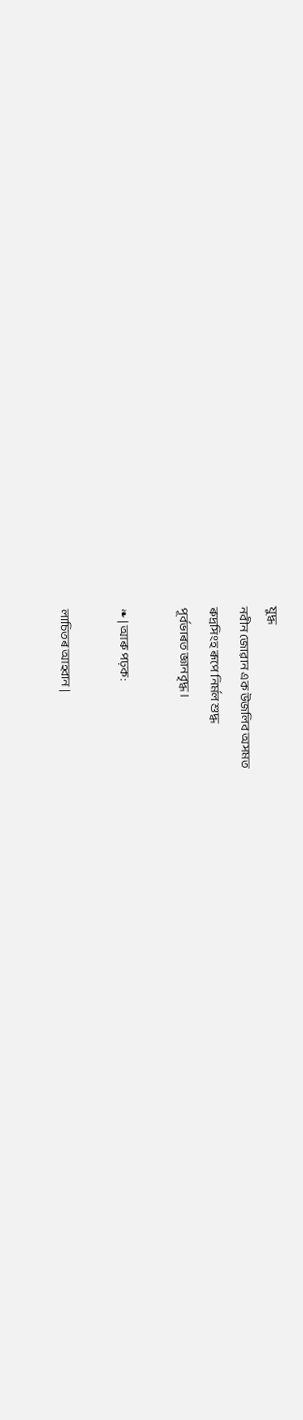যুদ্ধ
নবীন জোৱান এক উজলিব অসমত
ৰুদ্ৰসিংহ ৰূপে নিৰ্মল শুদ্ধ
পূৰ্বভাৰত জ্ঞানবৃদ্ধ।

❧ | আৰু পঢ়ক:

লাচিতৰ আহ্বান |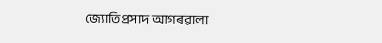জ্যোতিপ্ৰসাদ আগৰৱালা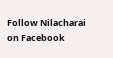Follow Nilacharai on Facebook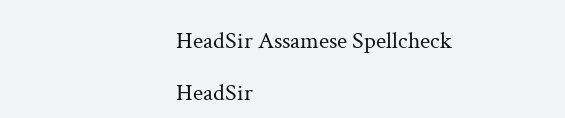HeadSir Assamese Spellcheck

HeadSir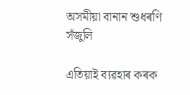অসমীয়া বানান শুধৰণি সঁজুলি

এতিয়াই ব্যৱহাৰ কৰক